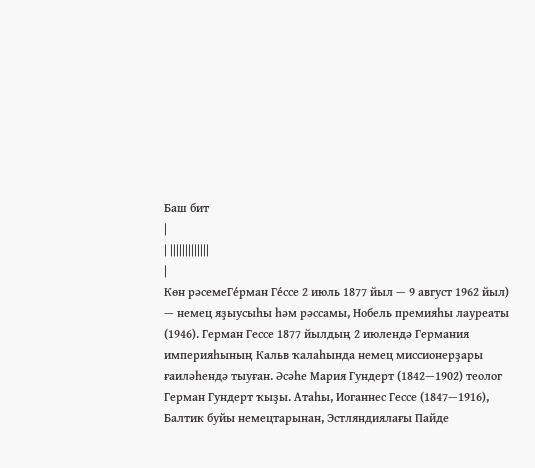Баш бит
|
| |||||||||||||
|
Көн рәсемеГе́рман Ге́ссе 2 июль 1877 йыл — 9 август 1962 йыл) — немец яҙыусыһы һәм рәссамы, Нобель премияһы лауреаты (1946). Герман Гессе 1877 йылдың 2 июлендә Германия империяһының Кальв ҡалаһында немец миссионерҙары ғаиләһендә тыуған. Әсәһе Мария Гундерт (1842—1902) теолог Герман Гундерт ҡыҙы. Атаһы, Иоганнес Гессе (1847—1916), Балтик буйы немецтарынан, Эстляндиялағы Пайде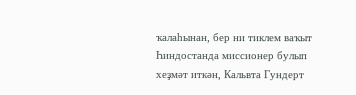ҡалаһынан, бер ни тиклем ваҡыт Һиндостанда миссионер булып хеҙмәт иткән, Кальвта Гундерт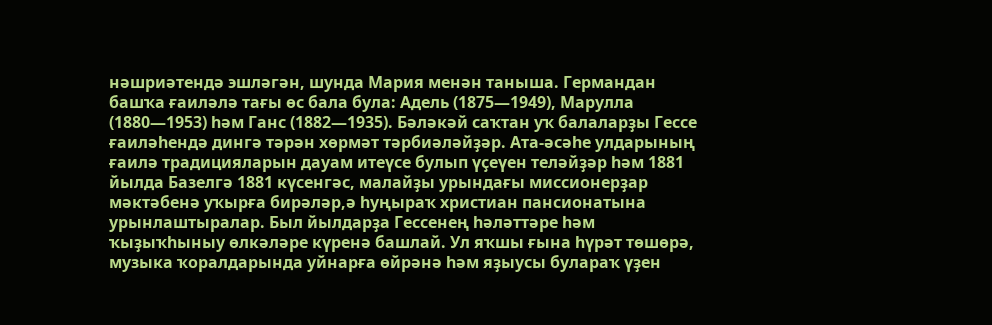нәшриәтендә эшләгән, шунда Мария менән таныша. Германдан башҡа ғаиләлә тағы өс бала була: Адель (1875—1949), Марулла (1880—1953) һәм Ганс (1882—1935). Бәләкәй саҡтан уҡ балаларҙы Гессе ғаиләһендә дингә тәрән хөрмәт тәрбиәләйҙәр. Ата-әсәһе улдарының ғаилә традицияларын дауам итеүсе булып үҫеүен теләйҙәр һәм 1881 йылда Базелгә 1881 күсенгәс, малайҙы урындағы миссионерҙар мәктәбенә уҡырға бирәләр,ә һуңыраҡ христиан пансионатына урынлаштыралар. Был йылдарҙа Гессенең һәләттәре һәм ҡыҙыҡһыныу өлкәләре күренә башлай. Ул яҡшы ғына һүрәт төшөрә, музыка ҡоралдарында уйнарға өйрәнә һәм яҙыусы булараҡ үҙен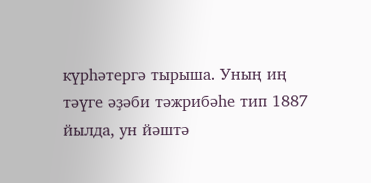күрһәтергә тырыша. Уның иң тәүге әҙәби тәжрибәһе тип 1887 йылда, ун йәштә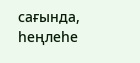сағында, һеңлеһе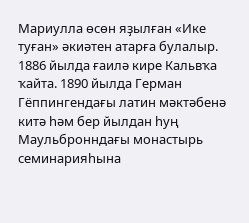Мариулла өсөн яҙылған «Ике туған» әкиәтен атарға булалыр. 1886 йылда ғаилә кире Кальвҡа ҡайта. 1890 йылда Герман Гёппингендағы латин мәктәбенә китә һәм бер йылдан һуң Маульбронндағы монастырь семинарияһына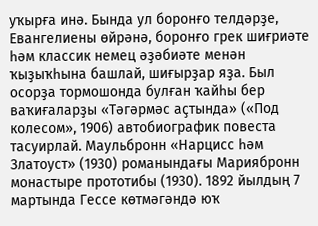уҡырға инә. Бында ул боронғо телдәрҙе, Евангелиены өйрәнә, боронғо грек шиғриәте һәм классик немец әҙәбиәте менән ҡыҙыҡһына башлай, шиғырҙар яҙа. Был осорҙа тормошонда булған ҡайһы бер ваҡиғаларҙы «Тәгәрмәс аҫтында» («Под колесом», 1906) автобиографик повеста тасуирлай. Маульбронн «Нарцисс һәм Златоуст» (1930) романындағы Мариябронн монастыре прототибы (1930). 1892 йылдың 7 мартында Гессе көтмәгәндә юҡ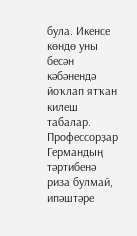була. Икенсе көндө уны бесән кәбәнендә йоҡлап ятҡан килеш табалар. Профессорҙар Германдың тәртибенә риза булмай, ипәштәре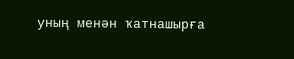уның менән ҡатнашырға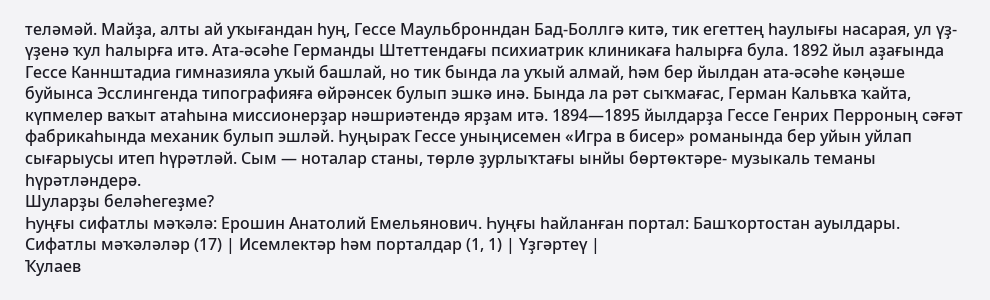теләмәй. Майҙа, алты ай уҡығандан һуң, Гессе Маульбронндан Бад-Боллгә китә, тик егеттең һаулығы насарая, ул үҙ-үҙенә ҡул һалырға итә. Ата-әсәһе Германды Штеттендағы психиатрик клиникаға һалырға була. 1892 йыл аҙағында Гессе Каннштадиа гимназияла уҡый башлай, но тик бында ла уҡый алмай, һәм бер йылдан ата-әсәһе кәңәше буйынса Эсслингенда типографияға өйрәнсек булып эшкә инә. Бында ла рәт сыҡмағас, Герман Кальвҡа ҡайта, күпмелер ваҡыт атаһына миссионерҙар нәшриәтендә ярҙам итә. 1894—1895 йылдарҙа Гессе Генрих Перроның сәғәт фабрикаһында механик булып эшләй. Һуңыраҡ Гессе уныңисемен «Игра в бисер» романында бер уйын уйлап сығарыусы итеп һүрәтләй. Сым — ноталар станы, төрлө ҙурлыҡтағы ынйы бөртөктәре- музыкаль теманы һүрәтләндерә.
Шуларҙы беләһегеҙме?
Һуңғы сифатлы мәҡәлә: Ерошин Анатолий Емельянович. Һуңғы һайланған портал: Башҡортостан ауылдары. Сифатлы мәҡәләләр (17) | Исемлектәр һәм порталдар (1, 1) | Үҙгәртеү |
Ҡулаев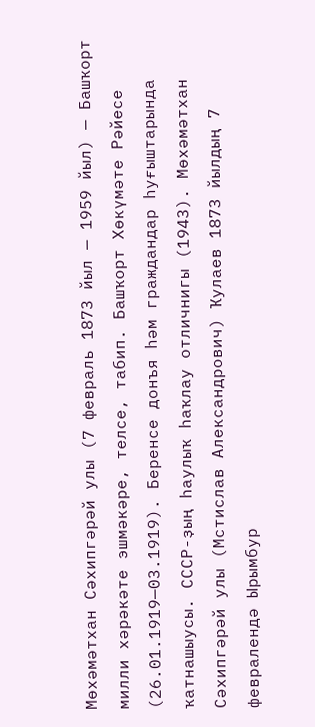Мөхәмәтхан Сәхипгәрәй улы (7 февраль 1873 йыл — 1959 йыл) — Башҡорт милли хәрәкәте эшмәкәре, телсе, табип. Башҡорт Хөкүмәте Рәйесе (26.01.1919—03.1919). Беренсе донъя һәм граждандар һуғыштарында ҡатнашыусы. СССР-ҙың һаулыҡ һаҡлау отличнигы (1943). Мөхәмәтхан Сәхипгәрәй улы (Мстислав Александрович) Ҡулаев 1873 йылдың 7 февралендә Ырымбур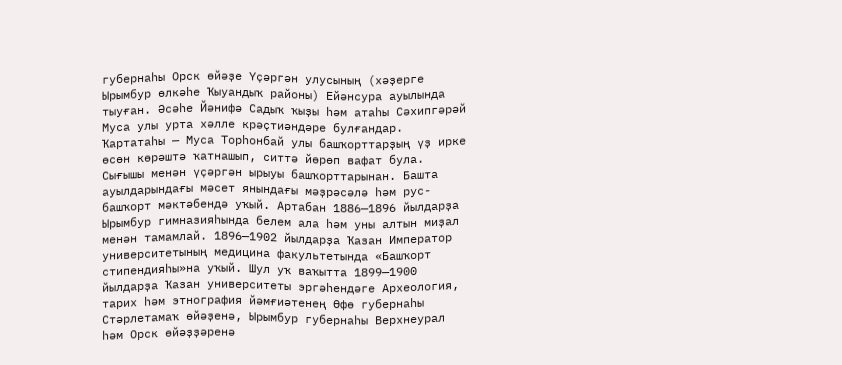губернаһы Орск өйәҙе Үҫәргән улусының (хәҙерге Ырымбур өлкәһе Ҡыуандыҡ районы) Ейәнсура ауылында тыуған. Әсәһе Йәнифә Садыҡ ҡыҙы һәм атаһы Сәхипгәрәй Муса улы урта хәлле крәҫтиәндәре булғандар. Ҡартатаһы — Муса Торһонбай улы башҡорттарҙың үҙ ирке өсөн көрәштә ҡатнашып, ситтә йөрөп вафат була. Сығышы менән үҫәргән ырыуы башҡорттарынан. Башта ауылдарындағы мәсет янындағы мәҙрәсәлә һәм рус-башҡорт мәктәбендә уҡый. Артабан 1886—1896 йылдарҙа Ырымбур гимназияһында белем ала һәм уны алтын миҙал менән тамамлай. 1896—1902 йылдарҙа Ҡазан Император университетының медицина факультетында «Башҡорт стипендияһы»на уҡый. Шул уҡ ваҡытта 1899—1900 йылдарҙа Ҡазан университеты эргәһендәге Археология, тарих һәм этнография йәмғиәтенең Өфө губернаһы Стәрлетамаҡ өйәҙенә, Ырымбур губернаһы Верхнеурал һәм Орск өйәҙҙәренә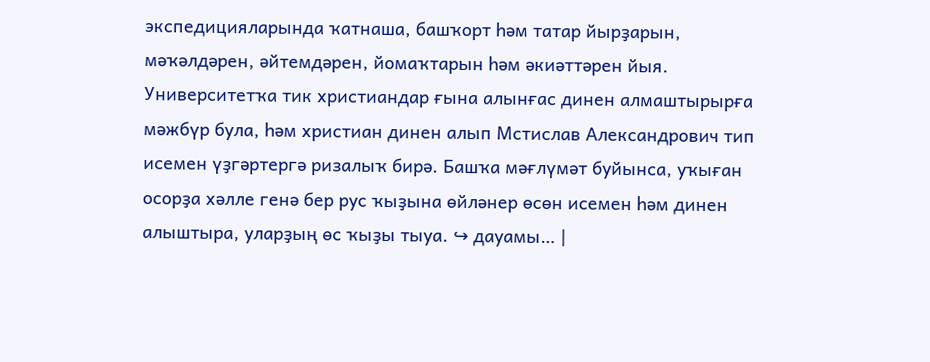экспедицияларында ҡатнаша, башҡорт һәм татар йырҙарын, мәҡәлдәрен, әйтемдәрен, йомаҡтарын һәм әкиәттәрен йыя. Университетҡа тик христиандар ғына алынғас динен алмаштырырға мәжбүр була, һәм христиан динен алып Мстислав Александрович тип исемен үҙгәртергә ризалыҡ бирә. Башҡа мәғлүмәт буйынса, уҡыған осорҙа хәлле генә бер рус ҡыҙына өйләнер өсөн исемен һәм динен алыштыра, уларҙың өс ҡыҙы тыуа. ↪ дауамы… |